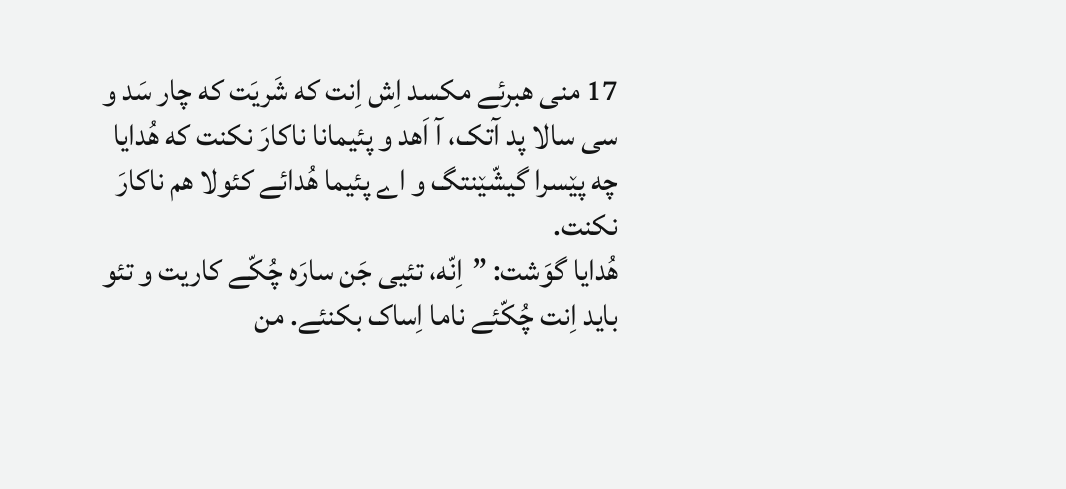17 منی هبرئے مکسد اِش اِنت که شَریَت که چار سَد و سی سالا پد آتک، آ اَهد و پئیمانا ناکارَ نکنت که هُدایا چه پێسرا گیشّێنتگ و اے پئیما هُدائے کئولا هم ناکارَ نکنت.
هُدایا گوَشت: ”اِنّه، تئیی جَن سارَه چُکّے کاریت و تئو باید اِنت چُکّئے ناما اِساک بکنئے. من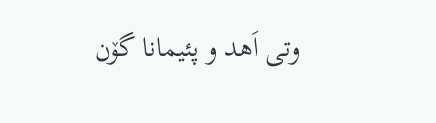وتی اَهد و پئیمانا گۆن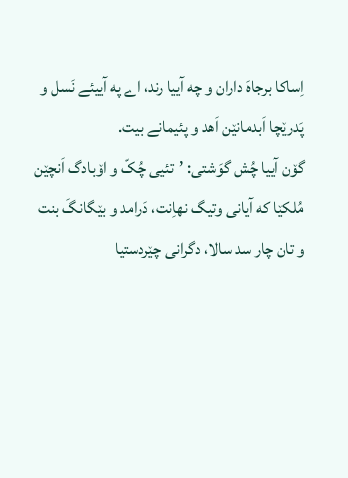اِساکا برجاهَ داران و چه آییا رند، اے په آییئے نَسل و پَدرێچا اَبدمانێن اَهد و پئیمانے بیت.
گۆن آییا چُش گوَشتی: ’تئیی چُکّ و اۆبادگ اَنچێن مُلکێا که آیانی وتیگ نهاِنت، دَرامد و بێگانگَ بنت و تان چار سد سالا، دگرانی چێردستیا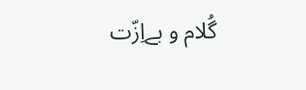گُلام و بےاِزّت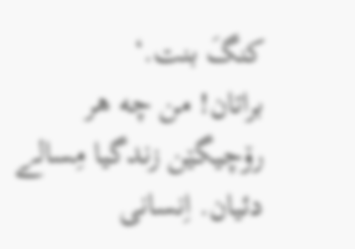کنگَ بنت.‘
براتان! من چه هر رۆچیگێن زندگیا مِسالے دئیان. اِنسانی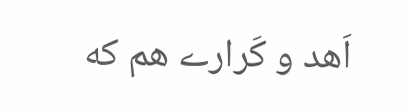اَهد و کَرارے هم که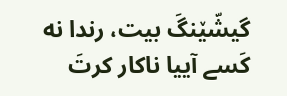گیشّێنگَ بیت، رندا نه کَسے آییا ناکار کرتَ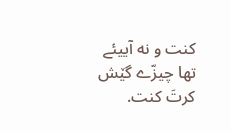کنت و نه آییئے تها چیزّے گێش کرتَ کنت.